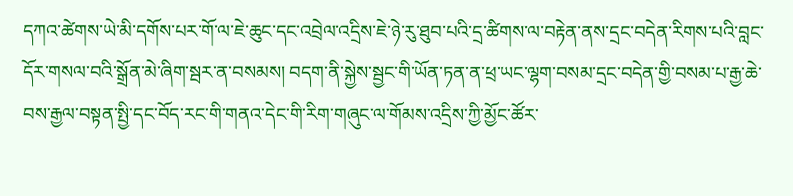དཀའ་ཚེགས་ཡེ་མི་དགོས་པར་གོ་ལ་ཇེ་ཆུང་དང་འབྲེལ་འདྲིས་ཇེ་ཉེ་རུ་ཐུབ་པའི་དྲ་ཚིགས་ལ་བརྟེན་ནས་དྲང་བདེན་རིགས་པའི་བླང་དོར་གསལ་བའི་སྒྲོན་མེ་ཞིག་སྦར་ན་བསམས། བདག་ནི་སྐྱེས་སྦྱང་གི་ཡོན་ཏན་ན་ཕྲ་ཡང་ལྷག་བསམ་དྲང་བདེན་གྱི་བསམ་པ་རྒྱ་ཆེ་བས་རྒྱལ་བསྟན་སྤྱི་དང་བོད་རང་གི་གནའ་དེང་གི་རིག་གཞུང་ལ་གོམས་འདྲིས་ཀྱི་མྱོང་ཚོར་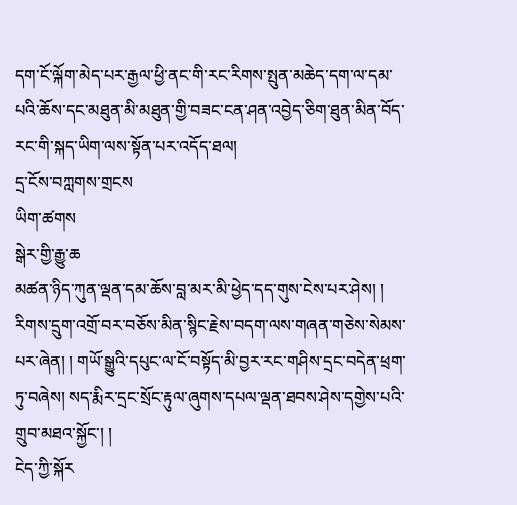དག་ངོ་ལྐོག་མེད་པར་རྒྱལ་ཕྱི་ནང་གི་རང་རིགས་སྤུན་མཆེད་དག་ལ་དམ་པའི་ཆོས་དང་མཐུན་མི་མཐུན་གྱི་བཟང་ངན་ཤན་འབྱེད་ཅིག་ཐུན་མིན་བོད་རང་གི་སྐད་ཡིག་ལས་སྟོན་པར་འདོད་ཐལ།
དྲ་ངོས་བཀླགས་གྲངས
ཡིག་ཚགས
སྒེར་གྱི་རྒྱུ་ཆ
མཚན་ཉིད་ཀུན་ལྡན་དམ་ཆོས་བླ་མར་མི་ཕྱེད་དད་གུས་ངེས་པར་ཤེས། ། རིགས་དྲུག་འགྲོ་བར་བཅོས་མིན་སྙིང་རྗེས་བདག་ལས་གཞན་གཅེས་སེམས་པར་ཞེན། ། གཡོ་སྒྱུའི་དཔུང་ལ་ངོ་བསྟོད་མི་བྱར་རང་གཤིས་དྲང་བདེན་ཕྲག་ཏུ་བཞེས། སད་རྨིར་དྲང་སྲོང་རྟུལ་ཞུགས་དཔལ་ལྡན་ཐབས་ཤེས་དགྱེས་པའི་གྲུབ་མཐའ་སྐྱོང་། །
ངེད་ཀྱི་སྐོར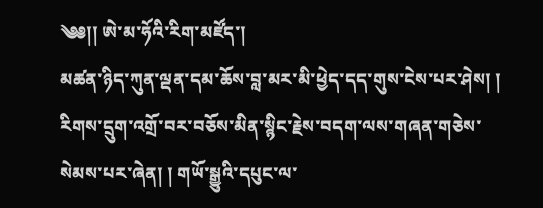༄༅།། ཨེ་མ་ཧོའི་རིག་མཛོད་།
མཚན་ཉིད་ཀུན་ལྡན་དམ་ཆོས་བླ་མར་མི་ཕྱེད་དད་གུས་ངེས་པར་ཤེས། ། རིགས་དྲུག་འགྲོ་བར་བཅོས་མིན་སྙིང་རྗེས་བདག་ལས་གཞན་གཅེས་སེམས་པར་ཞེན། ། གཡོ་སྒྱུའི་དཔུང་ལ་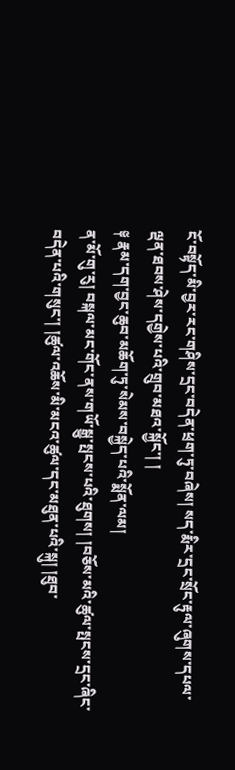ངོ་བསྟོད་མི་བྱར་རང་གཤིས་དྲང་བདེན་ཕྲག་ཏུ་བཞེས། སད་རྨིར་དྲང་སྲོང་རྟུལ་ཞུགས་དཔལ་ལྡན་ཐབས་ཤེས་དགྱེས་པའི་གྲུབ་མཐའ་སྐྱོང་། །
༈ རྣམ་དག་བྱང་ཆུབ་མཆོག་ཏུ་སེམས་བསྐྱེད་པའི་སྨོན་ལམ།
ན་མོ་གུ་རུ། བསྐལ་མང་གོང་ནས་གཡོ་སྒྱུ་སྤངས་པའི་ཐུགས། །བཅོས་མའི་ཚུལ་སྤངས་དྲང་ཞིང་བདེན་པའི་གསུང་། །ཚུལ་འཆོས་མི་མངའ་ཚུལ་དང་མཐུན་པའི་སྐུ། །ཐུབ་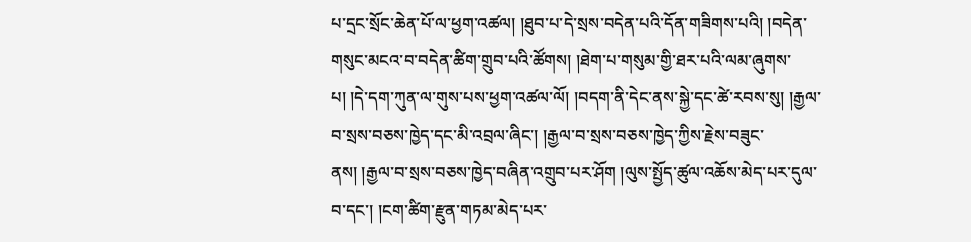པ་དྲང་སྲོང་ཆེན་པོ་ལ་ཕྱག་འཚལ། །ཐུབ་པ་དེ་སྲས་བདེན་པའི་དོན་གཟིགས་པའི། །བདེན་གསུང་མངའ་བ་བདེན་ཚིག་གྲུབ་པའི་ཚོགས། །ཐེག་པ་གསུམ་གྱི་ཐར་པའི་ལམ་ཞུགས་པ། །དེ་དག་ཀུན་ལ་གུས་པས་ཕྱག་འཚལ་ལོ། །བདག་ནི་དེང་ནས་སྐྱེ་དང་ཚེ་རབས་སུ། །རྒྱལ་བ་སྲས་བཅས་ཁྱེད་དང་མི་འབྲལ་ཞིང་། །རྒྱལ་བ་སྲས་བཅས་ཁྱེད་ཀྱིས་རྗེས་བཟུང་ནས། །རྒྱལ་བ་སྲས་བཅས་ཁྱེད་བཞིན་འགྲུབ་པར་ཤོག །ལུས་སྤྱོད་ཚུལ་འཆོས་མེད་པར་དུལ་བ་དང་། །ངག་ཚིག་རྫུན་གཏམ་མེད་པར་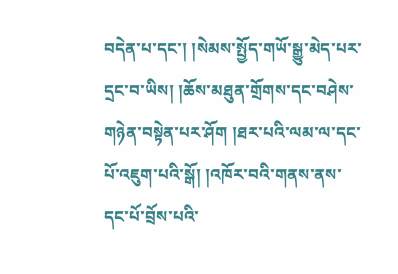བདེན་པ་དང་། །སེམས་སྤྱོད་གཡོ་སྒྱུ་མེད་པར་དྲང་བ་ཡིས། །ཆོས་མཐུན་གྲོགས་དང་བཤེས་གཉེན་བསྟེན་པར་ཤོག །ཐར་པའི་ལམ་ལ་དང་པོ་འཇུག་པའི་སྒོ། །འཁོར་བའི་གནས་ནས་དང་པོ་བྲོས་པའི་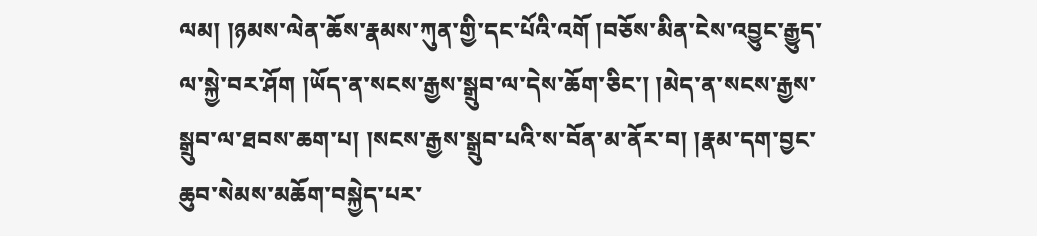ལམ། །ཉམས་ལེན་ཆོས་རྣམས་ཀུན་གྱི་དང་པོའི་འགོ །བཅོས་མིན་ངེས་འབྱུང་རྒྱུད་ལ་སྐྱེ་བར་ཤོག །ཡོད་ན་སངས་རྒྱས་སྒྲུབ་ལ་དེས་ཆོག་ཅིང་། །མེད་ན་སངས་རྒྱས་སྒྲུབ་ལ་ཐབས་ཆག་པ། །སངས་རྒྱས་སྒྲུབ་པའི་ས་བོན་མ་ནོར་བ། །རྣམ་དག་བྱང་ཆུབ་སེམས་མཆོག་བསྐྱེད་པར་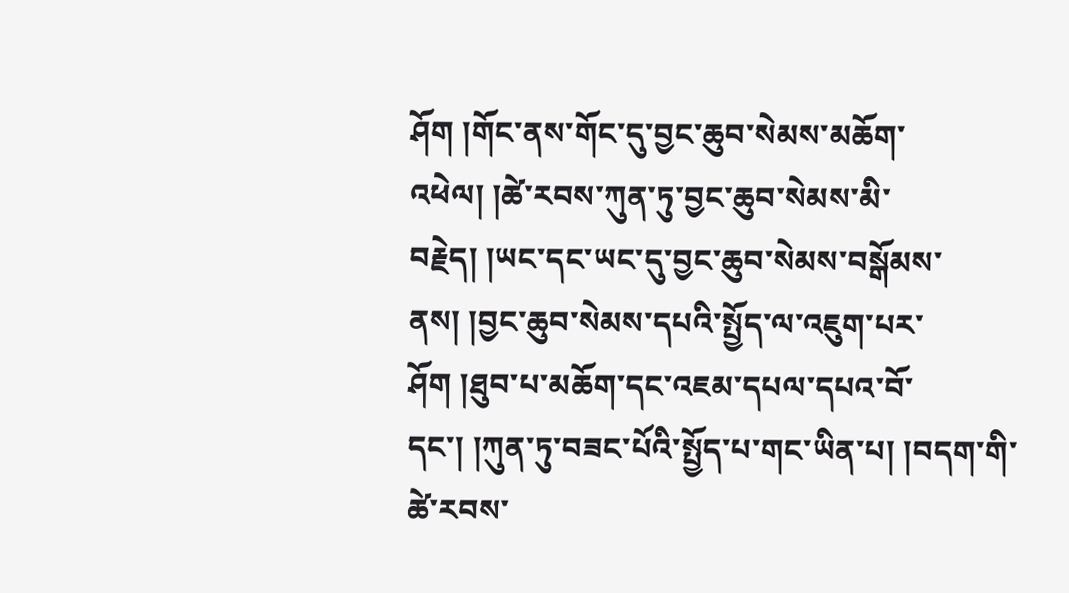ཤོག །གོང་ནས་གོང་དུ་བྱང་ཆུབ་སེམས་མཆོག་འཕེལ། །ཚེ་རབས་ཀུན་ཏུ་བྱང་ཆུབ་སེམས་མི་བརྗེད། །ཡང་དང་ཡང་དུ་བྱང་ཆུབ་སེམས་བསྒོམས་ནས། །བྱང་ཆུབ་སེམས་དཔའི་སྤྱོད་ལ་འཇུག་པར་ཤོག །ཐུབ་པ་མཆོག་དང་འཇམ་དཔལ་དཔའ་བོ་དང་། །ཀུན་ཏུ་བཟང་པོའི་སྤྱོད་པ་གང་ཡིན་པ། །བདག་གི་ཚེ་རབས་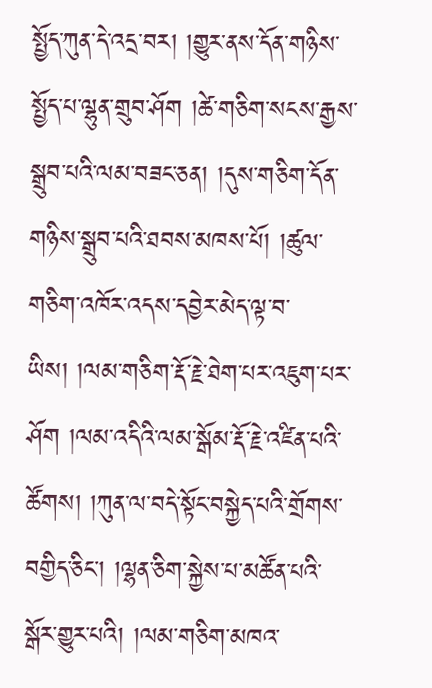སྤྱོད་ཀུན་དེ་འདྲ་བར། །གྱུར་ནས་དོན་གཉིས་སྤྱོད་པ་ལྷུན་གྲུབ་ཤོག །ཚེ་གཅིག་སངས་རྒྱས་སྒྲུབ་པའི་ལམ་བཟང་ཅན། །དུས་གཅིག་དོན་གཉིས་སྒྲུབ་པའི་ཐབས་མཁས་པོ། །ཚུལ་གཅིག་འཁོར་འདས་དབྱེར་མེད་ལྟ་བ་ཡིས། །ལམ་གཅིག་རྡོ་རྗེ་ཐེག་པར་འཇུག་པར་ཤོག །ལམ་འདིའི་ལམ་སྒོམ་རྡོ་རྗེ་འཛིན་པའི་ཚོགས། །ཀུན་ལ་བདེ་སྟོང་བསྐྱེད་པའི་གྲོགས་བགྱིད་ཅིང་། །ལྷན་ཅིག་སྐྱེས་པ་མཚོན་པའི་སྒོར་གྱུར་པའི། །ལམ་གཅིག་མཁའ་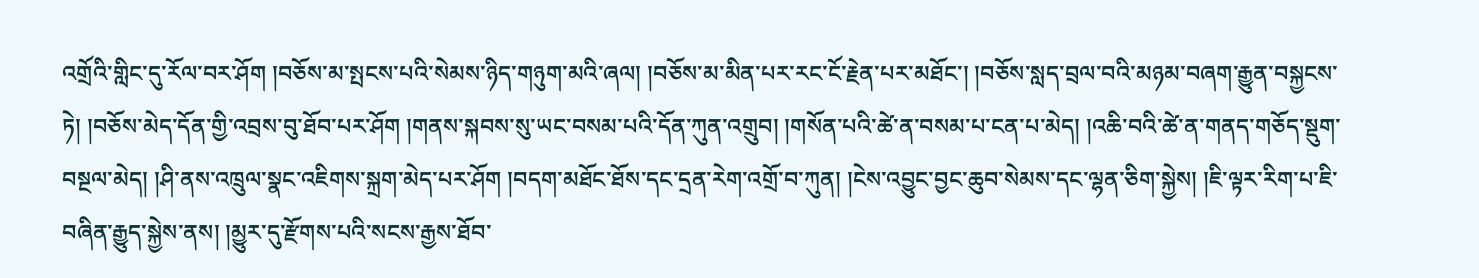འགྲོའི་གླིང་དུ་རོལ་བར་ཤོག །བཅོས་མ་སྤངས་པའི་སེམས་ཉིད་གཉུག་མའི་ཞལ། །བཅོས་མ་མིན་པར་རང་ངོ་རྗེན་པར་མཐོང་། །བཅོས་སླད་བྲལ་བའི་མཉམ་བཞག་རྒྱུན་བསྐྱངས་ཏེ། །བཅོས་མེད་དོན་གྱི་འབྲས་བུ་ཐོབ་པར་ཤོག །གནས་སྐབས་སུ་ཡང་བསམ་པའི་དོན་ཀུན་འགྲུབ། །གསོན་པའི་ཚེ་ན་བསམ་པ་ངན་པ་མེད། །འཆི་བའི་ཚེ་ན་གནད་གཅོད་སྡུག་བསྔལ་མེད། །ཤི་ནས་འཁྲུལ་སྣང་འཇིགས་སྐྲག་མེད་པར་ཤོག །བདག་མཐོང་ཐོས་དང་དྲན་རེག་འགྲོ་བ་ཀུན། །ངེས་འབྱུང་བྱང་ཆུབ་སེམས་དང་ལྷན་ཅིག་སྐྱེས། །ཇི་ལྟར་རིག་པ་ཇི་བཞིན་རྒྱུད་སྐྱེས་ནས། །མྱུར་དུ་རྫོགས་པའི་སངས་རྒྱས་ཐོབ་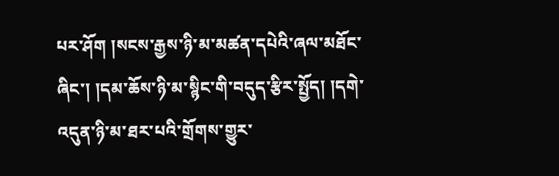པར་ཤོག །སངས་རྒྱས་ཉི་མ་མཚན་དཔེའི་ཞལ་མཐོང་ཞིང་། །དམ་ཆོས་ཉི་མ་སྙིང་གི་བདུད་རྩིར་སྤྱོད། །དགེ་འདུན་ཉི་མ་ཐར་པའི་གྲོགས་གྱུར་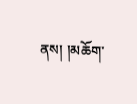ནས། །མཆོག་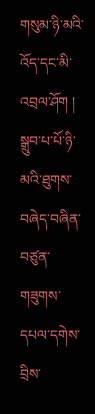གསུམ་ཉི་མའི་འོད་དང་མི་འབྲལ་ཤོག །
སྒྲུབ་པ་པོ་ཉི་མའི་ཐུགས་བཞེད་བཞིན་བཙུན་གཟུགས་དཔལ་དགེས་བྲིས་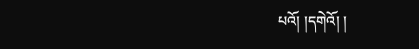པའོ། །དགེའོ། །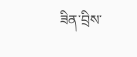ཟིན་བྲིས་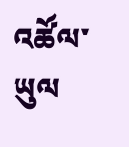འཚོལ་ཡུལ